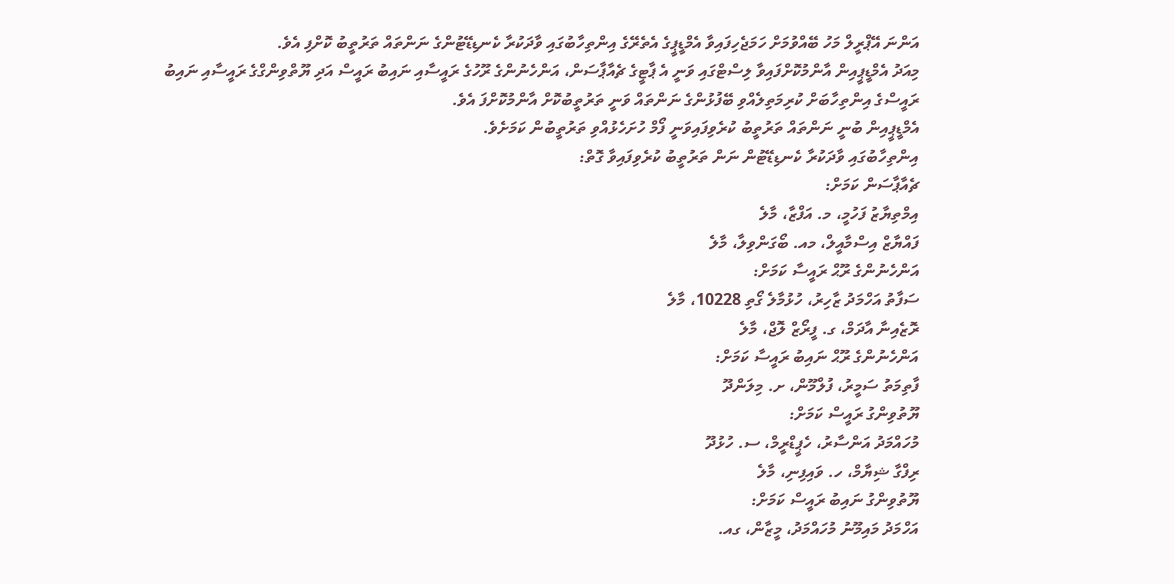އަންނަ އޭޕްރީލް މަހު ބޭއްވުމަށް ހަމަޖެހިފައިވާ އެމްޑީޕީގެ އެތެރޭގެ އިންތިހާބުގައި ވާދަކުރާ ކެނޑިޑޭޓުންގެ ނަންތައް ތަރުތީބު ކޮށްފި އެވެ.
މިއަދު އެމްޑީޕީއިން އާންމުކޮށްފައިވާ ލިސްޓްގައި ވަނީ އެ ޕާޓީގެ ޗެއާޕާސަން، އަންހެނުންގެ ރޫހުގެ ރައީސާއި ނައިބު ރައީސް އަދި ޔޫތްވިންގްގެ ރައީސާއި ނައިބު ރައީސްގެ އިންތިހާބަށް ކުރިމަތިލެއްވި ބޭފުޅުންގެ ނަންތައް ވަނީ ތަރުތީބުކޮށް އާންމުކޮށްފަ އެވެ.
އެމްޑީޕީއިން ބުނީ ނަންތައް ތަރުތީބު ކުރެވިފައިވަނީ ފޯމް ހުށަހެޅުއްވި ތަރުތީބުން ކަމަށެވެ.
އިންތިހާބުގައި ވާދަކުރާ ކެނޑިޑޭޓުން ނަން ތަރުތީބު ކުރެވިފައިވާ ގޮތް:
ޗެއާޕާސަން ކަމަށް:
އިމްތިޔާޒު ފަހުމީ، މ. އަފްޒާ، މާލެ
ފައްޔާޒް އިސްމާއީލް، މއ. ބޯގަންވިލާ، މާލެ
އަންހެނުންގެ ރޫޙް ރައީސާ ކަމަށް:
ސަފާތު އަހްމަދު ޒާހިރު، ހުޅުމާލެ ގޯތި 10228، މާލެ
ރޮޒެއިނާ އާދަމް، ގ. ފީރޯޒް ލޮޖް، މާލެ
އަންހެނުންގެ ރޫޙް ނައިބު ރައީސާ ކަމަށް:
ފާތިމަތު ސަމީރު، ފުލްމޫން، ށ. މިލަންދޫ
ޔޫތުވިންގު ރައީސް ކަމަށް:
މުހައްމަދު އަންސާރު، ހެޕީޑްރީމް، ސ. ހުޅުދޫ
ރިފްގާ ޝިޔާމް، ހ. ވައިފިނި، މާލެ
ޔޫތުވިންގު ނައިބު ރައީސް ކަމަށް:
އަހްމަދު މައިމޫނު މުހައްމަދު، މީޒާން، ގއ.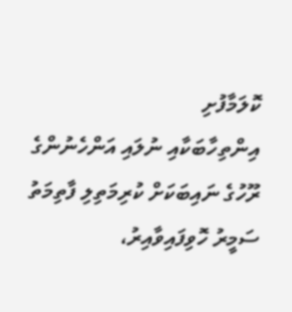ކޮލަމާފުށި
އިންތިހާބަކާއި ނުލައި އަންހެނުންގެ ރޫހުގެ ނައިބަކަށް ކުރިމަތިލި ފާތިމަތު ސަމީރު ހޮވިފައިވާއިރު،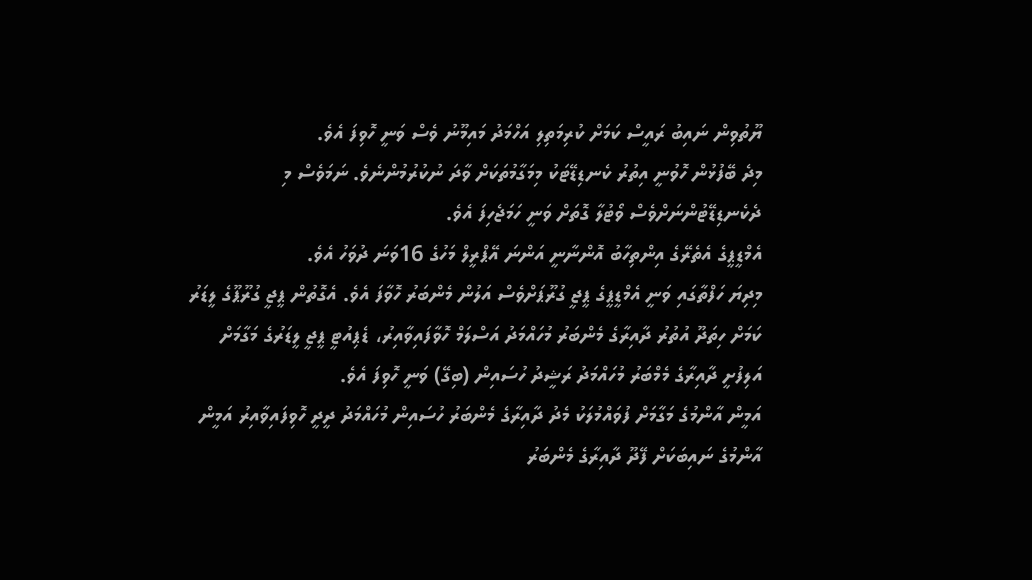ޔޫތުވިން ނައިބު ރައީސް ކަމަށް ކުރިމަތިލި އަހްމަދު މައިމޫނު ވެސް ވަނީ ހޮވިފަ އެވެ.
މިދެ ބޭފުޅުން ހޮވުނީ އިތުރު ކެނޑިޑޭޓަކު މިމަގާމުތަކަށް ވާދަ ނުކުރުމުންނެވެ. ނަމަވެސް މި ދެކެނޑިޑޭޓުންނަށްވެސް ވޯޓުލާ ގޮތަށް ވަނީ ހަމަޖެހިފަ އެވެ.
އެމްޑީޕީގެ އެތެރޭގެ އިންތިހާބު އޮންނާނީ އަންނަ އޭޕްރީލް މަހުގެ 16ވަނަ ދުވަހު އެވެ.
މިދިޔަ ހަފްތާގައި ވަނީ އެމްޑީޕީގެ ޕީޖީ ގުރޫޕަށްވެސް އަލުން މެންބަރު ހޮވާފަ އެވެ. އެގޮތުން ޕީޖީ ގުރޫޕޫގެ ލީޑަރު ކަމަށް ހިތަދޫ އުތުރު ދާއިރާގެ މެންބަރު މުހައްމަދު އަސްލަމް ހޮވާފައިވާއިރު، ޑެޕިއުޓީ ޕީޖީ ލީޑަރުގެ މަގާމަށް އަލިފުށީ ދާއިރާގެ މެމްބަރު މުހައްމަދު ރަޝީދު ހުސައިން (ބިގޭ) ވަނީ ހޮވިފަ އެވެ.
އަމީން އާންމުގެ މަގާމަށް ފުވައްމުލަކު މެދު ދާއިރާގެ މެންބަރު ހުސައިން މުހައްމަދު ދީދީ ހޮވިފައިވާއިރު އަމީން އާންމުގެ ނައިބަކަށް ފޭދޫ ދާއިރާގެ މެންބަރު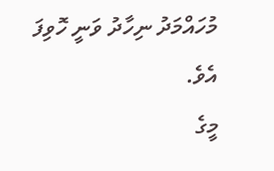މުހައްމަދު ނިހާދު ވަނީ ހޮވިފަ އެވެ.
މީގެ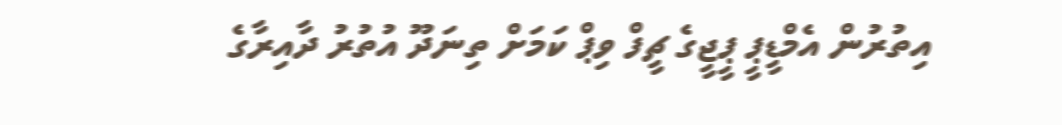އިތުރުން އެމްޑީޕީ ޕީޖީގެ ޗީފް ވިޕް ކަމަށް ތިނަދޫ އުތުރު ދާއިރާގެ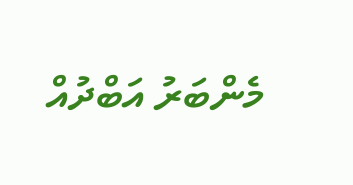މެންބަރު އަބްދުއް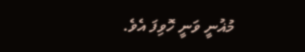މުޣުނީ ވަނީ ހޮވިފަ އެވެ.